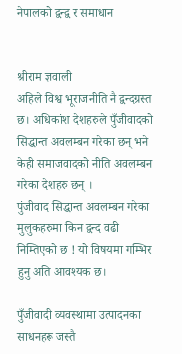नेपालको द्वन्द्व र समाधान


श्रीराम ज्ञवाली
अहिले विश्व भूराजनीति नै द्वन्दग्रस्त छ। अधिकांश देशहरुले पुँजीवादको सिद्धान्त अवलम्बन गरेका छन् भने केही समाजवादको नीति अवलम्बन गरेका देशहरु छन् ।
पुंजीवाद सिद्धान्त अवलम्बन गरेका मुलुकहरुमा किन द्वन्द वढी निम्तिएको छ ! यो विषयमा गम्भिर हुनु अति आवश्यक छ।

पुँजीवादी व्यवस्थामा उत्पादनका साधनहरू जस्तै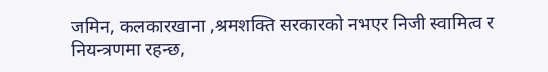जमिन, कलकारखाना ,श्रमशक्ति सरकारको नभएर निजी स्वामित्व र नियन्त्रणमा रहन्छ,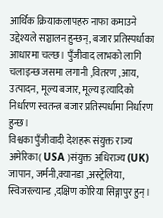आर्थिक क्रियाकलापहरु नाफा कमाउने उद्देश्यले सञ्चालन हुन्छन्, बजार प्रतिस्पर्धाका आधारमा चल्छ। पुँजीवाद लाभको लागि चलाइन्छ जसमा लगानी ,वितरण ,आय, उत्पादन, मूल्य बजार, मूल्य इत्यादिको निर्धारण स्वतन्त्र बजार प्रतिस्पर्धामा निर्धारण हुन्छ।
विश्वका पुँजीवादी देशहरू संयुक्त राज्य अमेरिका( USA )संयुक्त अधिराज्य (UK) जापान, जर्मनी,क्यानडा ,अस्ट्रेलिया, स्विजरल्यान्ड ,दक्षिण कोरिया सिङ्गापुर हुन्।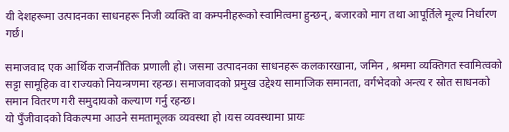यी देशहरूमा उत्पादनका साधनहरू निजी व्यक्ति वा कम्पनीहरूको स्वामित्वमा हुन्छन्, बजारको माग तथा आपूर्तिले मूल्य निर्धारण गर्छ।

समाजवाद एक आर्थिक राजनीतिक प्रणाली हो। जसमा उत्पादनका साधनहरू कलकारखाना, जमिन , श्रममा व्यक्तिगत स्वामित्वको सट्टा सामूहिक वा राज्यको नियन्त्रणमा रहन्छ। समाजवादको प्रमुख उद्देश्य सामाजिक समानता, वर्गभेदको अन्त्य र स्रोत साधनको समान वितरण गरी समुदायको कल्याण गर्नु रहन्छ।
यो पुँजीवादको विकल्पमा आउने समतामूलक व्यवस्था हो ।यस व्यवस्थामा प्रायः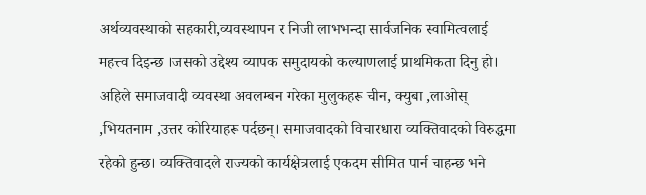अर्थव्यवस्थाको सहकारी,व्यवस्थापन र निजी लाभभन्दा सार्वजनिक स्वामित्वलाई महत्त्व दिइन्छ ।जसको उद्देश्य व्यापक समुदायको कल्याणलाई प्राथमिकता दिनु हो।
अहिले समाजवादी व्यवस्था अवलम्बन गरेका मुलुकहरू चीन, क्युबा ,लाओस् ,भियतनाम ,उत्तर कोरियाहरू पर्दछन्। समाजवादको विचारधारा व्यक्तिवादको विरुद्धमा रहेको हुन्छ। व्यक्तिवादले राज्यको कार्यक्षेत्रलाई एकदम सीमित पार्न चाहन्छ भने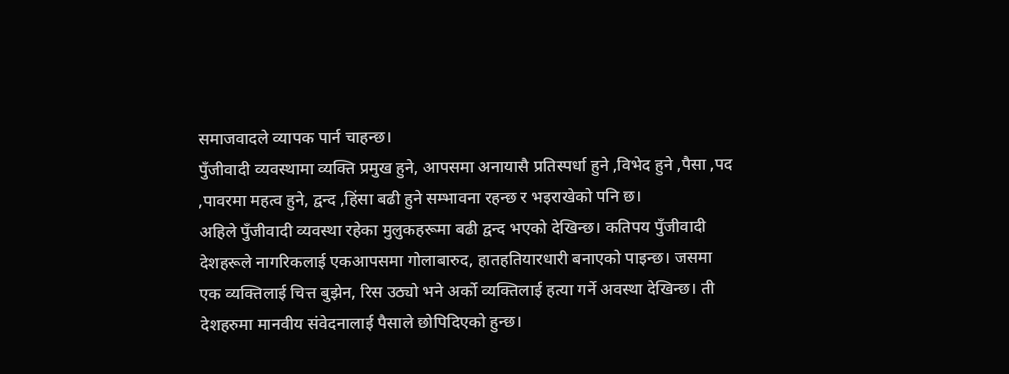समाजवादले व्यापक पार्न चाहन्छ।
पुँजीवादी व्यवस्थामा व्यक्ति प्रमुख हुने, आपसमा अनायासै प्रतिस्पर्धा हुने ,विभेद हुने ,पैसा ,पद ,पावरमा महत्व हुने, द्वन्द ,हिंसा बढी हुने सम्भावना रहन्छ र भइराखेको पनि छ।
अहिले पुँजीवादी व्यवस्था रहेका मुलुकहरूमा बढी द्वन्द भएको देखिन्छ। कतिपय पुँजीवादी देशहरूले नागरिकलाई एकआपसमा गोलाबारुद, हातहतियारधारी बनाएको पाइन्छ। जसमा एक व्यक्तिलाई चित्त बुझेन, रिस उठ्यो भने अर्को व्यक्तिलाई हत्या गर्ने अवस्था देखिन्छ। ती देशहरुमा मानवीय संवेदनालाई पैसाले छोपिदिएको हुन्छ।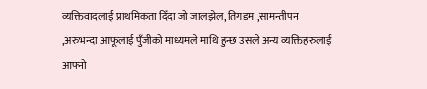व्यक्तिवादलाई प्राथमिकता दिँदा जो जालझेल, तिगडम ,सामन्तीपन ,अरुभन्दा आफूलाई पुँजीको माध्यमले माथि हुन्छ उसले अन्य व्यक्तिहरुलाई आफ्नो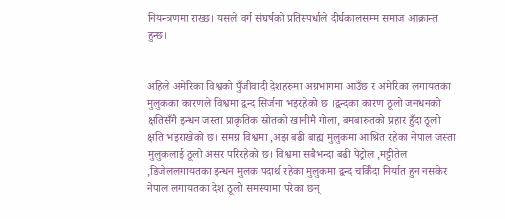नियन्त्रणमा राख्छ। यसले वर्ग संघर्षको प्रतिस्पर्धाले दीर्घकालसम्म समाज आक्रान्त हुन्छ।


अहिले अमेरिका विश्वको पुँजीवादी देशहरुमा अग्रभागमा आउँछ र अमेरिका लगायतका मुलुकका कारणले विश्वमा द्वन्द सिर्जना भइरहेको छ ।द्वन्दका कारण ठूलो जनधनको क्षतिसँगै इन्धन जस्ता प्राकृतिक स्रोतको खानीमै गोला, बमबारुतको प्रहार हुँदा ठूलो क्षति भइराखेको छ। समग्र विश्वमा ,अझ बढी बाह्य मुलुकमा आश्रित रहेका नेपाल जस्ता मुलुकलाई ठूलो असर परिरहेको छ। विश्वमा सबैभन्दा बढी पेट्रोल ,मट्टीतेल ,डिजेललगायतका इन्धन मुलक पदार्थ रहेका मुलुकमा द्वन्द चर्किँदा निर्यात हुन नसकेर नेपाल लगायतका देश ठूलो समस्यामा परेका छन्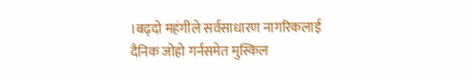।बढ्दो महंगीले सर्वसाधारण नागरिकलाई दैनिक जोहो गर्नसमेत मुस्किल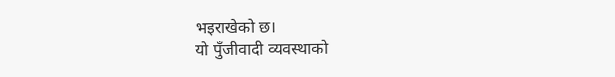भइराखेको छ।
यो पुँजीवादी व्यवस्थाको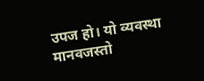उपज हो। यो व्यवस्था मानवजस्तो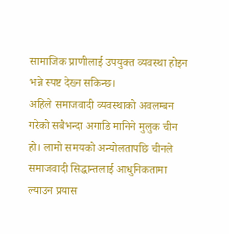सामाजिक प्राणीलाई उपयुक्त व्यवस्था होइन भन्ने स्पष्ट देख्न सकिन्छ।
अहिले समाजवादी व्यवस्थाको अवलम्बन गरेको सबैभन्दा अगाडि मानिने मुलुक चीन हो। लामो समयको अन्योलतापछि चीनले समाजवादी सिद्धान्तलाई आधुनिकतामा ल्याउन प्रयास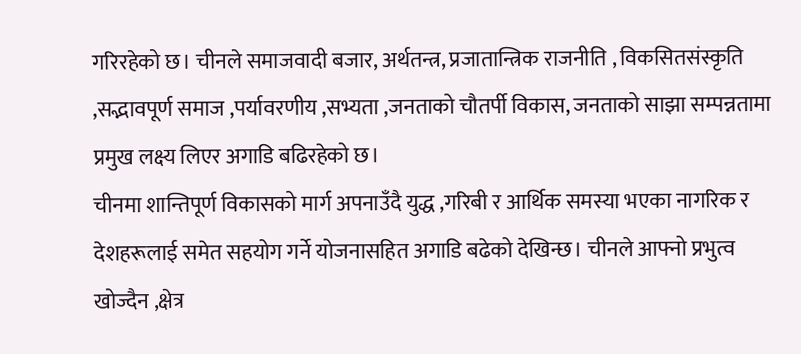गरिरहेको छ। चीनले समाजवादी बजार, अर्थतन्त्र, प्रजातान्त्रिक राजनीति , विकसितसंस्कृति ,सद्भावपूर्ण समाज ,पर्यावरणीय ,सभ्यता ,जनताको चौतर्पी विकास, जनताको साझा सम्पन्नतामा प्रमुख लक्ष्य लिएर अगाडि बढिरहेको छ।
चीनमा शान्तिपूर्ण विकासको मार्ग अपनाउँदै युद्ध ,गरिबी र आर्थिक समस्या भएका नागरिक र देशहरूलाई समेत सहयोग गर्ने योजनासहित अगाडि बढेको देखिन्छ। चीनले आफ्नो प्रभुत्व खोज्दैन ,क्षेत्र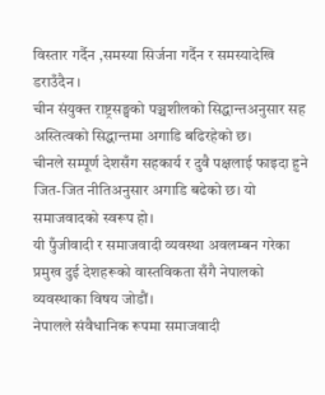विस्तार गर्दैन ,समस्या सिर्जना गर्दैन र समस्यादेखि डराउँदैन ।
चीन संयुक्त राष्ट्रसङ्घको पञ्चशीलको सिद्धान्तअनुसार सह अस्तित्वको सिद्धान्तमा अगाडि बढिरहेको छ।
चीनले सम्पूर्ण देशसँग सहकार्य र दुवै पक्षलाई फाइदा हुने जित-जित नीतिअनुसार अगाडि बढेको छ। यो समाजवादको स्वरूप हो।
यी पुँजीवादी र समाजवादी व्यवस्था अवलम्बन गरेका प्रमुख दुई देशहरूको वास्तविकता सँगै नेपालको व्यवस्थाका विषय जोडौं।
नेपालले संवैधानिक रूपमा समाजवादी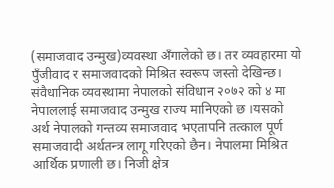(समाजवाद उन्मुख)व्यवस्था अँगालेको छ। तर व्यवहारमा यो पुँजीवाद र समाजवादको मिश्रित स्वरूप जस्तो देखिन्छ।
संवैधानिक व्यवस्थामा नेपालको संविधान २०७२ को ४ मा नेपाललाई समाजवाद उन्मुख राज्य मानिएको छ ।यसको अर्थ नेपालको गन्तव्य समाजवाद भएतापनि तत्काल पूर्ण समाजवादी अर्थतन्त्र लागू गरिएको छैन। नेपालमा मिश्रित आर्थिक प्रणाली छ। निजी क्षेत्र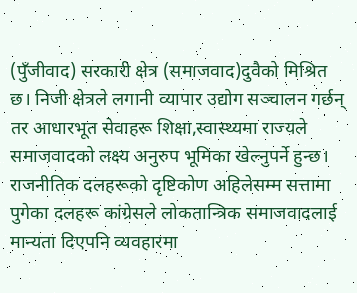(पुँजीवाद) सरकारी क्षेत्र (समाजवाद)दुवैको मिश्रित छ। निजी क्षेत्रले लगानी व्यापार उद्योग सञ्चालन गर्छन् तर आधारभूत सेवाहरू शिक्षा,स्वास्थ्यमा राज्यले समाजवादको लक्ष्य अनुरुप भूमिका खेल्नुपर्ने हुन्छ।
राजनीतिक दलहरूको दृष्टिकोण अहिलेसम्म सत्तामा पुगेका दलहरू कांग्रेसले लोकतान्त्रिक समाजवादलाई मान्यता दिएपनि व्यवहारमा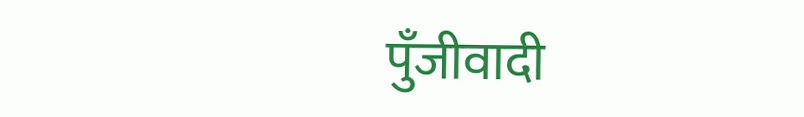पुँजीवादी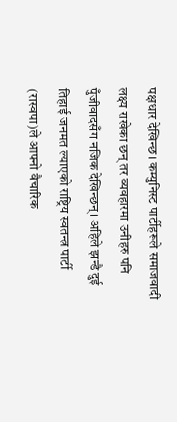पक्षधार देखिन्छ। कम्युनिस्ट पार्टीहरूले समाजवादी लक्ष्य राखेका छन् तर व्यवहारमा उनीहरु पनि पुँजीवादसँग नजिक देखिन्छन्। अहिले झन्डै दुई तिहाई जनमत ल्याएको राष्ट्रिय स्वतन्त्र पार्टी (रास्वपा)ले आफ्नो वैचारिक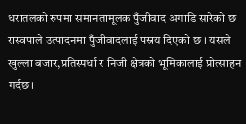धरातलको रुपमा समानतामूलक पुँजीवाद अगाडि सारेको छ रास्वपाले उत्पादनमा पुँजीवादलाई पस्रय दिएको छ । यसले खुल्ला बजार,प्रतिस्पर्धा र निजी क्षेत्रको भूमिकालाई प्रोत्साहन गर्दछ।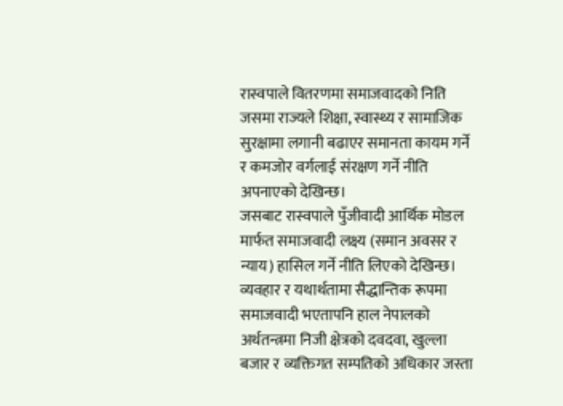रास्वपाले वितरणमा समाजवादको निति जसमा राज्यले शिक्षा, स्वास्थ्य र सामाजिक सुरक्षामा लगानी बढाएर समानता कायम गर्ने र कमजोर वर्गलाई संरक्षण गर्ने नीति अपनाएको देखिन्छ।
जसबाट रास्वपाले पुँजीवादी आर्थिक मोडल मार्फत समाजवादी लक्ष्य (समान अवसर र न्याय) हासिल गर्ने नीति लिएको देखिन्छ।
व्यवहार र यथार्थतामा सैद्धान्तिक रूपमा समाजवादी भएतापनि हाल नेपालको अर्थतन्त्रमा निजी क्षेत्रको दवदवा, खुल्ला बजार र व्यक्तिगत सम्पतिको अधिकार जस्ता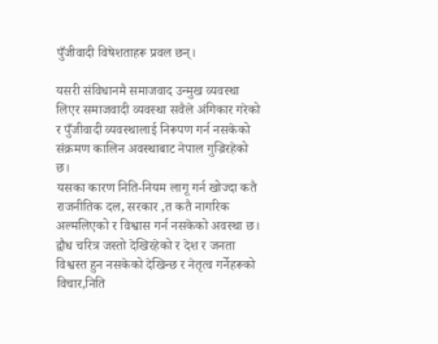पुँजीवादी विषेशताहरू प्रवल छन्।

यसरी संविधानमै समाजवाद उन्मुख व्यवस्था लिएर समाजवादी व्यवस्था सवैले अंगिकार गरेको र पुँजीवादी व्यवस्थालाई निरूपण गर्न नसकेको संक्रमण कालिन अवस्थाबाट नेपाल गुज्रिरहेको छ।
यसका कारण निति-नियम लागू गर्न खोज्दा कतै राजनीतिक दल, सरकार ,त कतै नागरिक अल्मलिएको र विश्वास गर्न नसकेको अवस्था छ।
द्वौध चरित्र जस्तो देखिरहेको र देश र जनता विश्वस्त हुन नसकेको देखिन्छ र नेतृत्व गर्नेहरूको विचार,निति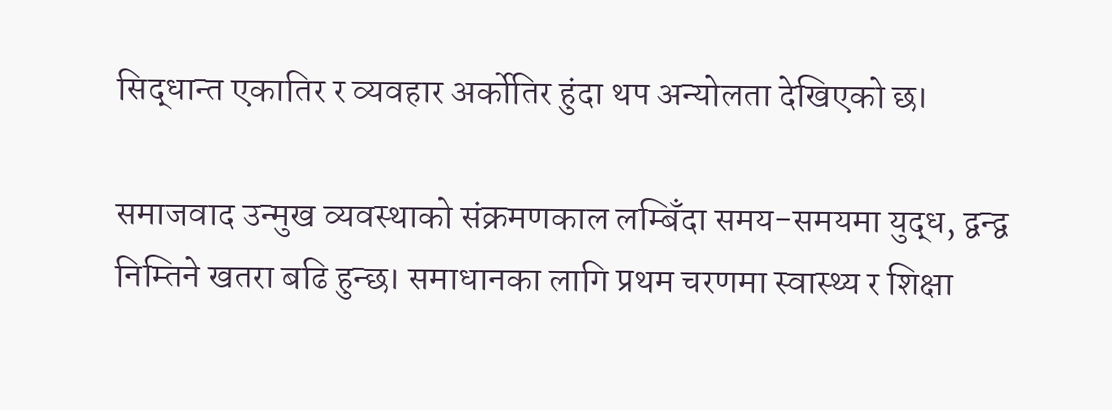सिद्धान्त एकातिर र व्यवहार अर्कोतिर हुंदा थप अन्योलता देखिएको छ।

समाजवाद उन्मुख व्यवस्थाको संक्रमणकाल लम्बिँदा समय-समयमा युद्ध, द्वन्द्व निम्तिने खतरा बढि हुन्छ। समाधानका लागि प्रथम चरणमा स्वास्थ्य र शिक्षा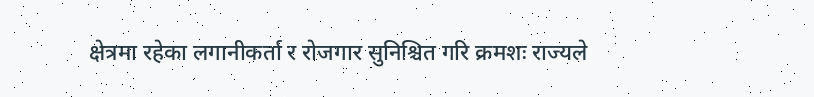क्षेत्रमा रहेका लगानीकर्ता र रोजगार सुनिश्चित गरि क्रमशः राज्यले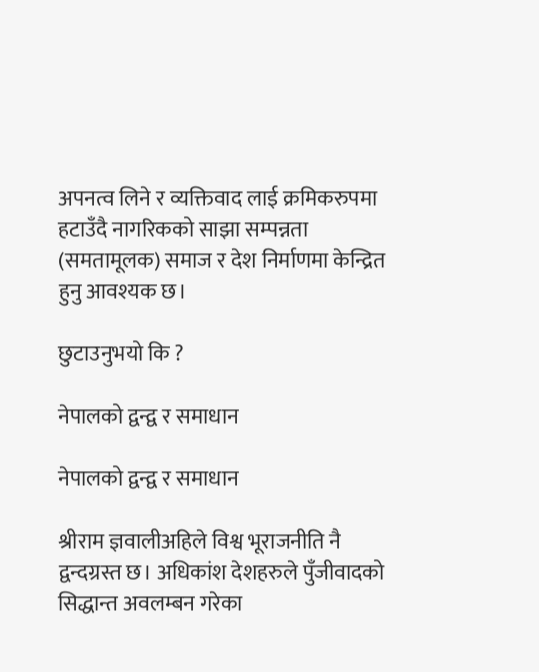अपनत्व लिने र व्यक्तिवाद लाई क्रमिकरुपमा हटाउँदै नागरिकको साझा सम्पन्नता (समतामूलक) समाज र देश निर्माणमा केन्द्रित हुनु आवश्यक छ।

छुटाउनुभयो कि ?

नेपालको द्वन्द्व र समाधान

नेपालको द्वन्द्व र समाधान

श्रीराम ज्ञवालीअहिले विश्व भूराजनीति नै द्वन्दग्रस्त छ। अधिकांश देशहरुले पुँजीवादको सिद्धान्त अवलम्बन गरेका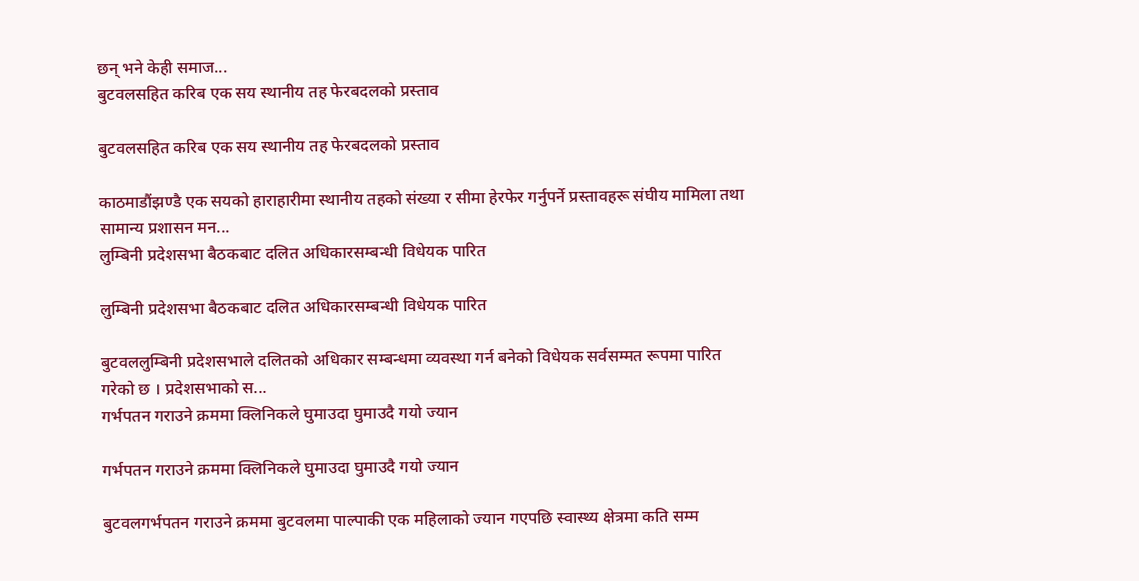छन् भने केही समाज...
बुटवलसहित करिब एक सय स्थानीय तह फेरबदलको प्रस्ताव

बुटवलसहित करिब एक सय स्थानीय तह फेरबदलको प्रस्ताव

काठमाडौंझण्डै एक सयको हाराहारीमा स्थानीय तहको संख्या र सीमा हेरफेर गर्नुपर्ने प्रस्तावहरू संघीय मामिला तथा सामान्य प्रशासन मन...
लुम्बिनी प्रदेशसभा बैठकबाट दलित अधिकारसम्बन्धी विधेयक पारित

लुम्बिनी प्रदेशसभा बैठकबाट दलित अधिकारसम्बन्धी विधेयक पारित

बुटवललुम्बिनी प्रदेशसभाले दलितको अधिकार सम्बन्धमा व्यवस्था गर्न बनेको विधेयक सर्वसम्मत रूपमा पारित गरेको छ । प्रदेशसभाको स...
गर्भपतन गराउने क्रममा क्लिनिकले घुमाउदा घुमाउदै गयो ज्यान

गर्भपतन गराउने क्रममा क्लिनिकले घुमाउदा घुमाउदै गयो ज्यान

बुटवलगर्भपतन गराउने क्रममा बुटवलमा पाल्पाकी एक महिलाको ज्यान गएपछि स्वास्थ्य क्षेत्रमा कति सम्म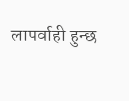लापर्वाही हुन्छ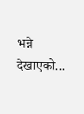भन्ने देखाएको...